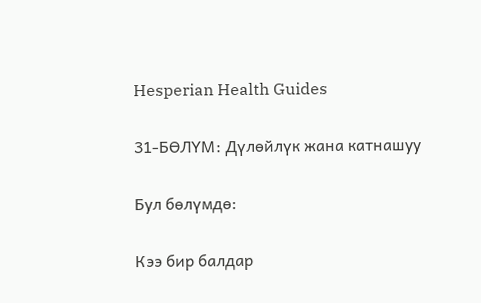Hesperian Health Guides

31-БӨЛҮМ: Дүлɵйлүк жана катнашуу

Бул бөлүмдө:

Кээ бир балдар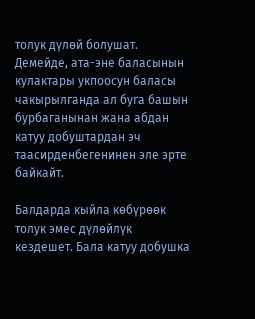толук дүлөй болушат. Демейде, ата-эне баласынын кулактары укпоосун баласы чакырылганда ал буга башын бурбаганынан жана абдан катуу добуштардан эч таасирденбегенинен эле эрте байкайт.

Балдарда кыйла көбүрөөк толук эмес дүлөйлүк кездешет. Бала катуу добушка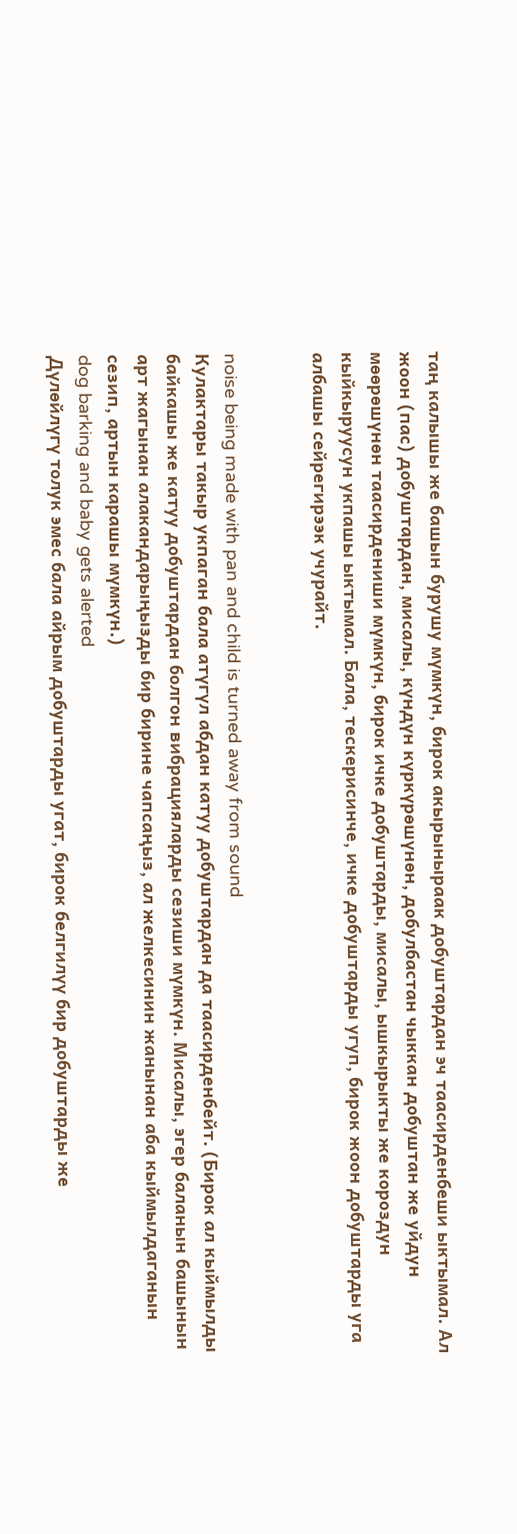таң калышы же башын бурушу мүмкүн, бирок акырыныраак добуштардан эч таасирденбеши ыктымал. Ал жоон (пас) добуштардан, мисалы, күндүн күркүрөшүнөн, добулбастан чыккан добуштан же уйдун мөөрөшүнөн таасирдениши мүмкүн, бирок ичке добуштарды, мисалы, ышкырыкты же короздун кыйкыруусун укпашы ыктымал. Бала, тескерисинче, ичке добуштарды угуп, бирок жоон добуштарды уга албашы сейрегирээк учурайт.


noise being made with pan and child is turned away from sound
Кулактары такыр укпаган бала атүгүл абдан катуу добуштардан да таасирденбейт. (Бирок ал кыймылды байкашы же катуу добуштардан болгон вибрацияларды сезиши мүмкүн. Мисалы, эгер баланын башынын арт жагынан алакандарыңызды бир бирине чапсаңыз, ал желкесинин жанынан аба кыймылдаганын сезип, артын карашы мүмкүн.)
dog barking and baby gets alerted
Дүлөйлүгү толук эмес бала айрым добуштарды угат, бирок белгилүү бир добуштарды же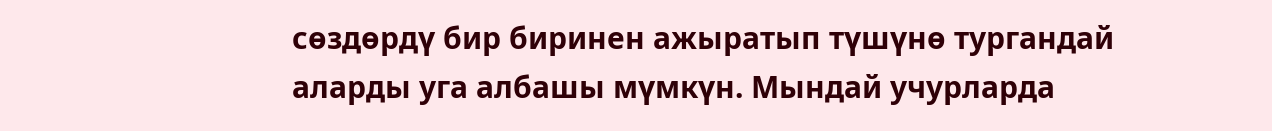сөздөрдү бир биринен ажыратып түшүнө тургандай аларды уга албашы мүмкүн. Мындай учурларда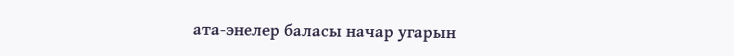ата-энелер баласы начар угарын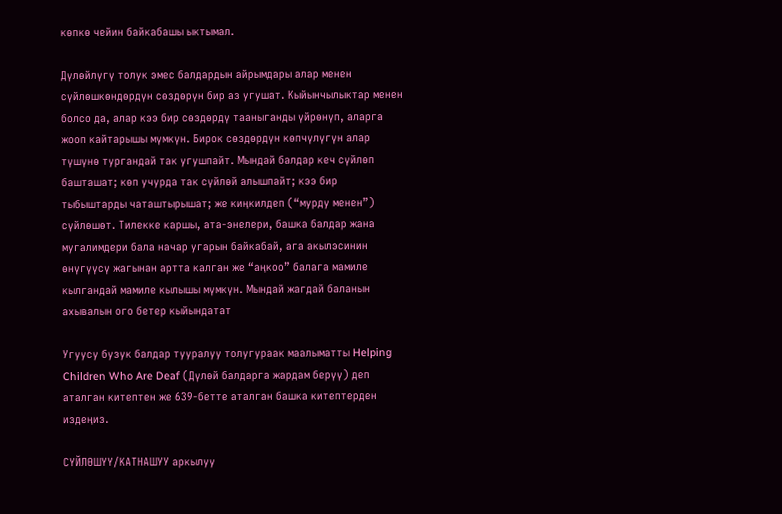көпкө чейин байкабашы ыктымал.

Дүлөйлүгү толук эмес балдардын айрымдары алар менен сүйлөшкөндөрдүн сөздөрүн бир аз угушат. Кыйынчылыктар менен болсо да, алар кээ бир сөздөрдү тааныганды үйрөнүп, аларга жооп кайтарышы мүмкүн. Бирок сөздөрдүн көпчүлүгүн алар түшүнө тургандай так угушпайт. Мындай балдар кеч сүйлөп башташат; көп учурда так сүйлөй алышпайт; кээ бир тыбыштарды чаташтырышат; же киңкилдеп (“мурду менен”) сүйлөшөт. Тилекке каршы, ата-энелери, башка балдар жана мугалимдери бала начар угарын байкабай, ага акылэсинин өнүгүүсү жагынан артта калган же “аңкоо” балага мамиле кылгандай мамиле кылышы мүмкүн. Мындай жагдай баланын ахывалын ого бетер кыйындатат

Угуусу бузук балдар тууралуу толугураак маалыматты Helping Children Who Are Deaf (Дүлөй балдарга жардам берүү) деп аталган китептен же 639-бетте аталган башка китептерден издеңиз.

СҮЙЛӨШҮҮ/КАТНАШУУ аркылуу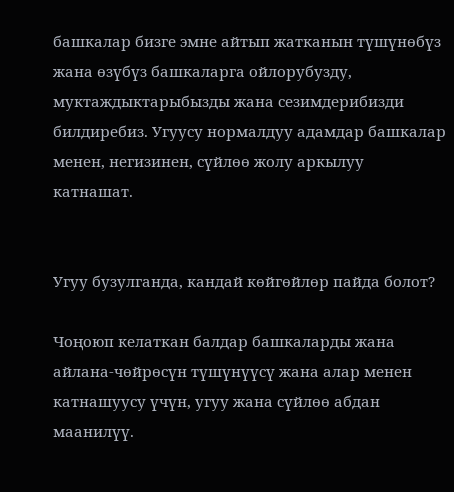башкалар бизге эмне айтып жатканын түшүнөбүз жана өзүбүз башкаларга ойлорубузду, муктаждыктарыбызды жана сезимдерибизди билдиребиз. Угуусу нормалдуу адамдар башкалар менен, негизинен, сүйлөө жолу аркылуу катнашат.


Угуу бузулганда, кандай көйгөйлөр пайда болот?

Чоңоюп келаткан балдар башкаларды жана айлана-чөйрөсүн түшүнүүсү жана алар менен катнашуусу үчүн, угуу жана сүйлөө абдан маанилүү.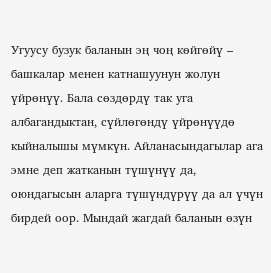Угуусу бузук баланын эң чоң көйгөйү – башкалар менен катнашуунун жолун үйрөнүү. Бала сөздөрдү так уга албагандыктан, сүйлөгөндү үйрөнүүдө кыйналышы мүмкүн. Айланасындагылар ага эмне деп жатканын түшүнүү да, оюндагысын аларга түшүндүрүү да ал үчүн бирдей оор. Мындай жагдай баланын өзүн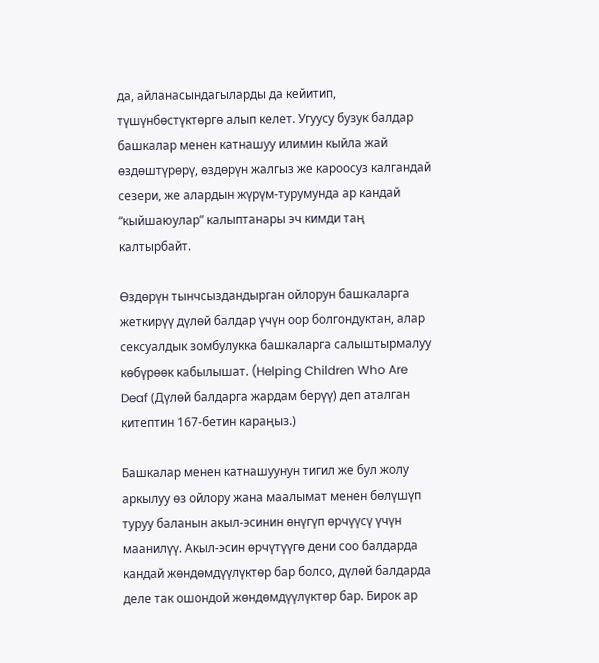да, айланасындагыларды да кейитип, түшүнбөстүктөргө алып келет. Угуусу бузук балдар башкалар менен катнашуу илимин кыйла жай өздөштүрөрү, өздөрүн жалгыз же кароосуз калгандай сезери, же алардын жүрүм-турумунда ар кандай “кыйшаюулар” калыптанары эч кимди таң калтырбайт.

Өздөрүн тынчсыздандырган ойлорун башкаларга жеткирүү дүлөй балдар үчүн оор болгондуктан, алар сексуалдык зомбулукка башкаларга салыштырмалуу көбүрөөк кабылышат. (Helping Children Who Are Deaf (Дүлөй балдарга жардам берүү) деп аталган китептин 167-бетин караңыз.)

Башкалар менен катнашуунун тигил же бул жолу аркылуу өз ойлору жана маалымат менен бөлүшүп туруу баланын акыл-эсинин өнүгүп өрчүүсү үчүн маанилүү. Акыл-эсин өрчүтүүгө дени соо балдарда кандай жөндөмдүүлүктөр бар болсо, дүлөй балдарда деле так ошондой жөндөмдүүлүктөр бар. Бирок ар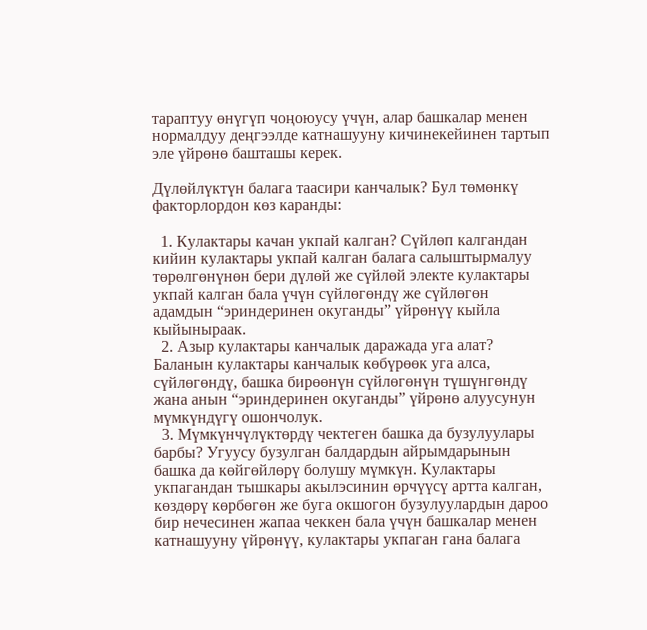тараптуу өнүгүп чоңоюусу үчүн, алар башкалар менен нормалдуу деңгээлде катнашууну кичинекейинен тартып эле үйрөнө башташы керек.

Дүлөйлүктүн балага таасири канчалык? Бул төмөнкү факторлордон көз каранды:

  1. Кулактары качан укпай калган? Сүйлөп калгандан кийин кулактары укпай калган балага салыштырмалуу төрөлгөнүнөн бери дүлөй же сүйлөй электе кулактары укпай калган бала үчүн сүйлөгөндү же сүйлөгөн адамдын “эриндеринен окуганды” үйрөнүү кыйла кыйыныраак.
  2. Азыр кулактары канчалык даражада уга алат? Баланын кулактары канчалык көбүрөөк уга алса, сүйлөгөндү, башка бирөөнүн сүйлөгөнүн түшүнгөндү жана анын “эриндеринен окуганды” үйрөнө алуусунун мүмкүндүгү ошончолук.
  3. Мүмкүнчүлүктөрдү чектеген башка да бузулуулары барбы? Угуусу бузулган балдардын айрымдарынын башка да көйгөйлөрү болушу мүмкүн. Кулактары укпагандан тышкары акылэсинин өрчүүсү артта калган, көздөрү көрбөгөн же буга окшогон бузулуулардын дароо бир нечесинен жапаа чеккен бала үчүн башкалар менен катнашууну үйрөнүү, кулактары укпаган гана балага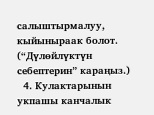салыштырмалуу, кыйыныраак болот. (“Дүлөйлүктүн себептерин” караңыз.)
  4. Кулактарынын укпашы канчалык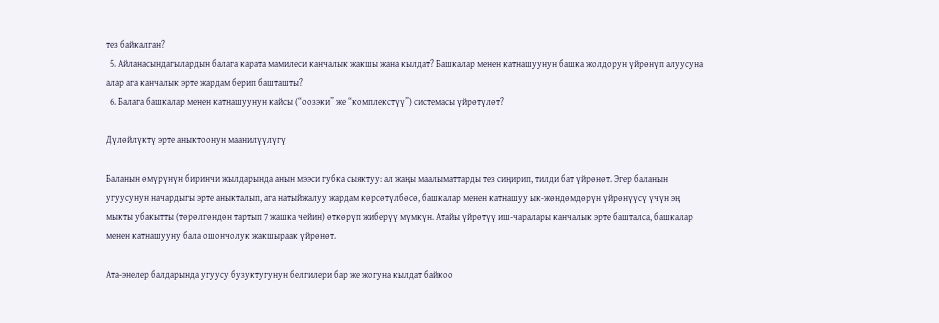тез байкалган?
  5. Айланасындагылардын балага карата мамилеси канчалык жакшы жана кылдат? Башкалар менен катнашуунун башка жолдорун үйрөнүп алуусуна алар ага канчалык эрте жардам берип башташты?
  6. Балага башкалар менен катнашуунун кайсы (“оозэки” же “комплекстүү”) системасы үйрөтүлөт?

Дүлөйлүктү эрте аныктоонун маанилүүлүгү

Баланын өмүрүнүн биринчи жылдарында анын мээси губка сыяктуу: ал жаңы маалыматтарды тез сиңирип, тилди бат үйрөнөт. Эгер баланын угуусунун начардыгы эрте аныкталып, ага натыйжалуу жардам көрсөтүлбөсө, башкалар менен катнашуу ык-жөндөмдөрүн үйрөнүүсү үчүн эң мыкты убакытты (төрөлгөндөн тартып 7 жашка чейин) өткөрүп жиберүү мүмкүн. Атайы үйрөтүү иш-чаралары канчалык эрте башталса, башкалар менен катнашууну бала ошончолук жакшыраак үйрөнөт.

Ата-энелер балдарында угуусу бузуктугунун белгилери бар же жогуна кылдат байкоо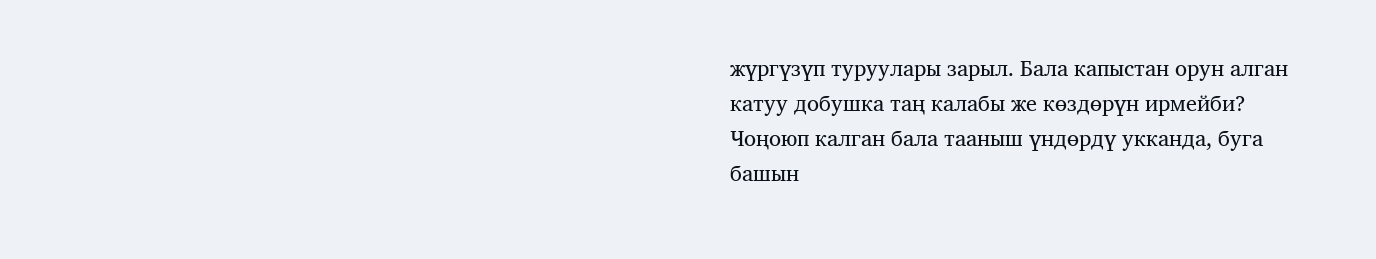жүргүзүп туруулары зарыл. Бала капыстан орун алган катуу добушка таң калабы же көздөрүн ирмейби? Чоңоюп калган бала тааныш үндөрдү укканда, буга башын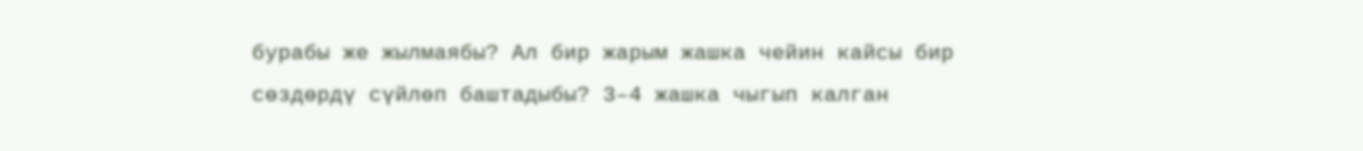бурабы же жылмаябы? Ал бир жарым жашка чейин кайсы бир сөздөрдү сүйлөп баштадыбы? 3–4 жашка чыгып калган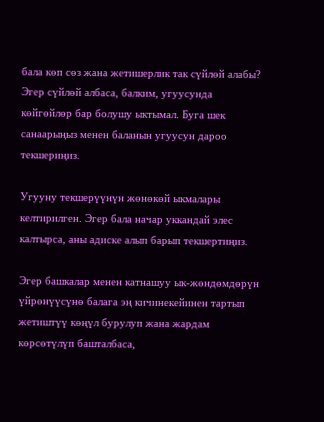бала көп сөз жана жетишерлик так сүйлөй алабы? Эгер сүйлөй албаса, балким, угуусунда көйгөйлөр бар болушу ыктымал. Буга шек санаарыңыз менен баланын угуусун дароо текшериңиз.

Угууну текшерүүнүн жөнөкөй ыкмалары келтирилген. Эгер бала начар уккандай элес калтырса, аны адиске алып барып текшертиңиз.

Эгер башкалар менен катнашуу ык-жөндөмдөрүн үйрөнүүсүнө балага эң кичинекейинен тартып жетиштүү көңүл бурулуп жана жардам көрсөтүлүп башталбаса,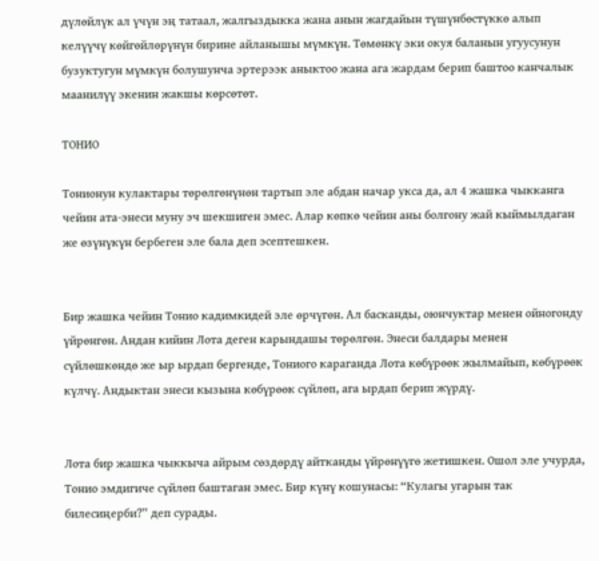дүлөйлүк ал үчүн эң татаал, жалгыздыкка жана анын жагдайын түшүнбөстүккө алып келүүчү көйгөйлөрүнүн бирине айланышы мүмкүн. Төмөнкү эки окуя баланын угуусунун бузуктугун мүмкүн болушунча эртерээк аныктоо жана ага жардам берип баштоо канчалык маанилүү экенин жакшы көрсөтөт.

ТОНИО

Тонионун кулактары төрөлгөнүнөн тартып эле абдан начар укса да, ал 4 жашка чыкканга чейин ата-энеси муну эч шекшиген эмес. Алар көпкө чейин аны болгону жай кыймылдаган же өзүнүкүн бербеген эле бала деп эсептешкен.


Бир жашка чейин Тонио кадимкидей эле өрчүгөн. Ал басканды, оюнчуктар менен ойногонду үйрөнгөн. Андан кийин Лота деген карындашы төрөлгөн. Энеси балдары менен сүйлөшкөндө же ыр ырдап бергенде, Тониого караганда Лота көбүрөөк жылмайып, көбүрөөк күлчү. Андыктан энеси кызына көбүрөөк сүйлөп, ага ырдап берип жүрдү.


Лота бир жашка чыккыча айрым сөздөрдү айтканды үйрөнүүгө жетишкен. Ошол эле учурда, Тонио эмдигиче сүйлөп баштаган эмес. Бир күнү кошунасы: “Кулагы угарын так билесиңерби?” деп сурады.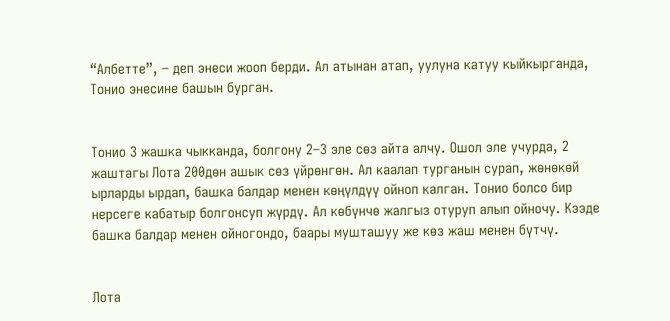“Албетте”, – деп энеси жооп берди. Ал атынан атап, уулуна катуу кыйкырганда, Тонио энесине башын бурган.


Тонио 3 жашка чыкканда, болгону 2–3 эле сөз айта алчу. Ошол эле учурда, 2 жаштагы Лота 200дөн ашык сөз үйрөнгөн. Ал каалап турганын сурап, жөнөкөй ырларды ырдап, башка балдар менен көңүлдүү ойноп калган. Тонио болсо бир нерсеге кабатыр болгонсуп жүрдү. Ал көбүнчө жалгыз отуруп алып ойночу. Кээде башка балдар менен ойногондо, баары мушташуу же көз жаш менен бүтчү.


Лота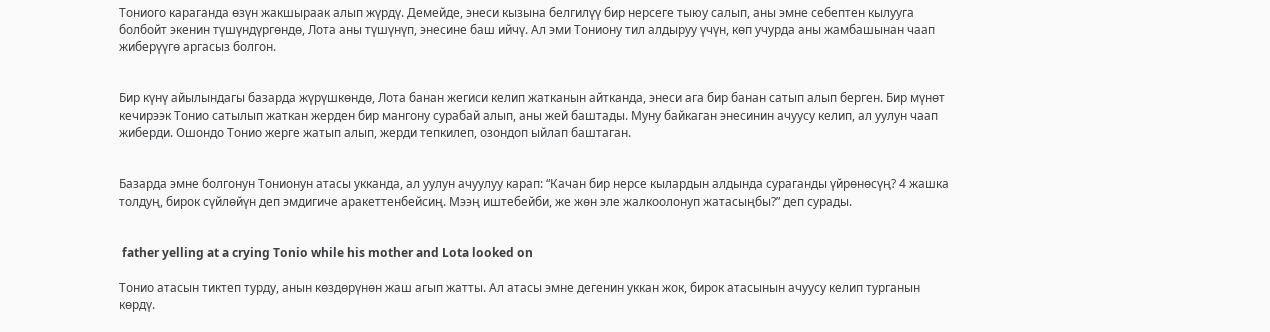Тониого караганда өзүн жакшыраак алып жүрдү. Демейде, энеси кызына белгилүү бир нерсеге тыюу салып, аны эмне себептен кылууга болбойт экенин түшүндүргөндө, Лота аны түшүнүп, энесине баш ийчү. Ал эми Тониону тил алдыруу үчүн, көп учурда аны жамбашынан чаап жиберүүгө аргасыз болгон.


Бир күнү айылындагы базарда жүрүшкөндө, Лота банан жегиси келип жатканын айтканда, энеси ага бир банан сатып алып берген. Бир мүнөт кечирээк Тонио сатылып жаткан жерден бир мангону сурабай алып, аны жей баштады. Муну байкаган энесинин ачуусу келип, ал уулун чаап жиберди. Ошондо Тонио жерге жатып алып, жерди тепкилеп, озондоп ыйлап баштаган.


Базарда эмне болгонун Тонионун атасы укканда, ал уулун ачуулуу карап: “Качан бир нерсе кылардын алдында сураганды үйрөнөсүң? 4 жашка толдуң, бирок сүйлөйүн деп эмдигиче аракеттенбейсиң. Мээң иштебейби, же жөн эле жалкоолонуп жатасыңбы?” деп сурады.


 father yelling at a crying Tonio while his mother and Lota looked on

Тонио атасын тиктеп турду, анын көздөрүнөн жаш агып жатты. Ал атасы эмне дегенин уккан жок, бирок атасынын ачуусу келип турганын көрдү.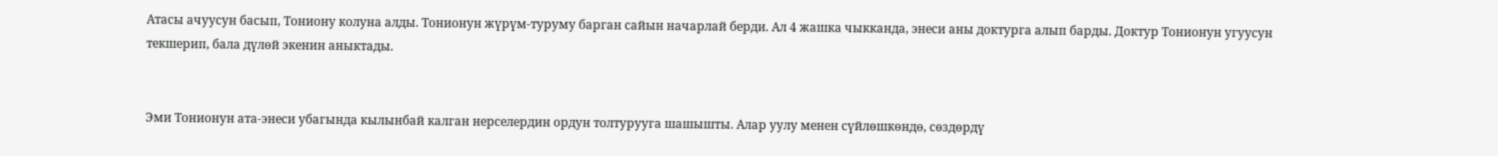Атасы ачуусун басып, Тониону колуна алды. Тонионун жүрүм-туруму барган сайын начарлай берди. Ал 4 жашка чыкканда, энеси аны доктурга алып барды. Доктур Тонионун угуусун текшерип, бала дүлөй экенин аныктады.


Эми Тонионун ата-энеси убагында кылынбай калган нерселердин ордун толтурууга шашышты. Алар уулу менен сүйлөшкөндө, сөздөрдү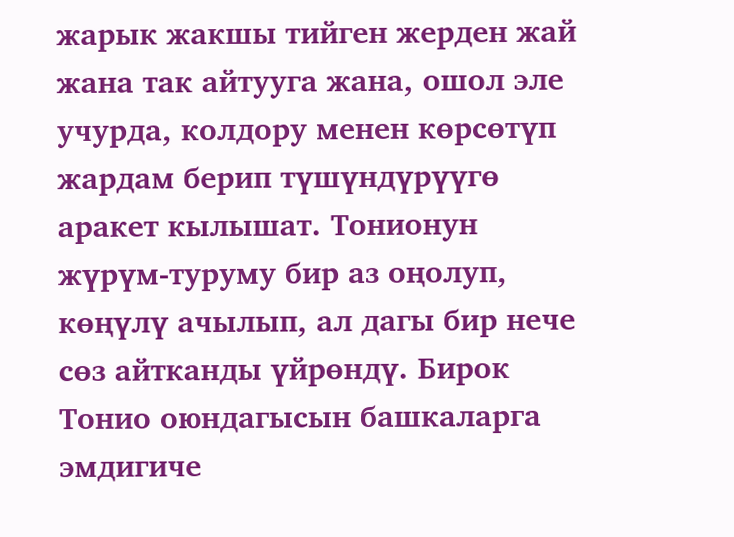жарык жакшы тийген жерден жай жана так айтууга жана, ошол эле учурда, колдору менен көрсөтүп жардам берип түшүндүрүүгө аракет кылышат. Тонионун жүрүм-туруму бир аз оңолуп, көңүлү ачылып, ал дагы бир нече сөз айтканды үйрөндү. Бирок Тонио оюндагысын башкаларга эмдигиче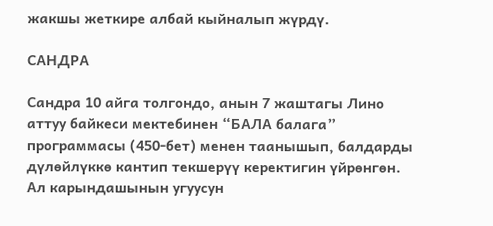жакшы жеткире албай кыйналып жүрдү.

САНДРА

Сандра 10 айга толгондо, анын 7 жаштагы Лино аттуу байкеси мектебинен “БАЛА балага” программасы (450-бет) менен таанышып, балдарды дүлөйлүккө кантип текшерүү керектигин үйрөнгөн. Ал карындашынын угуусун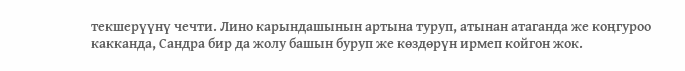текшерүүнү чечти. Лино карындашынын артына туруп, атынан атаганда же коңгуроо какканда, Сандра бир да жолу башын буруп же көздөрүн ирмеп койгон жок.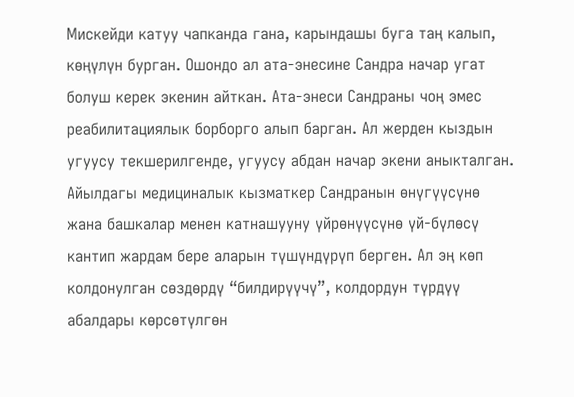Мискейди катуу чапканда гана, карындашы буга таң калып, көңүлүн бурган. Ошондо ал ата-энесине Сандра начар угат болуш керек экенин айткан. Ата-энеси Сандраны чоң эмес реабилитациялык борборго алып барган. Ал жерден кыздын угуусу текшерилгенде, угуусу абдан начар экени аныкталган. Айылдагы медициналык кызматкер Сандранын өнүгүүсүнө жана башкалар менен катнашууну үйрөнүүсүнө үй-бүлөсү кантип жардам бере аларын түшүндүрүп берген. Ал эң көп колдонулган сөздөрдү “билдирүүчү”, колдордун түрдүү абалдары көрсөтүлгөн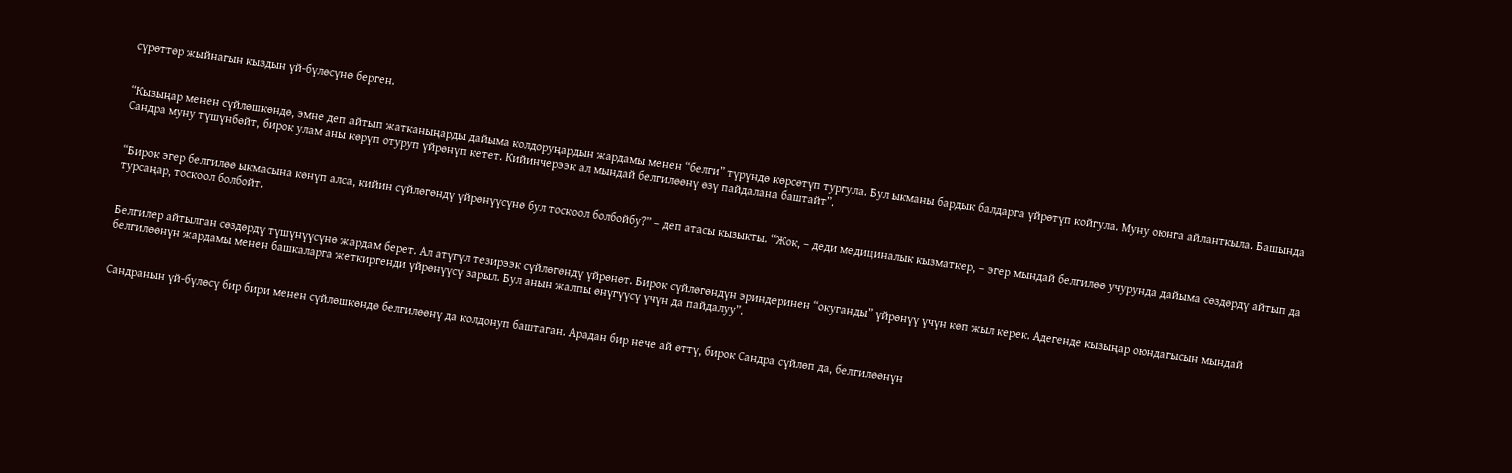сүрөттөр жыйнагын кыздын үй-бүлөсүнө берген.


“Кызыңар менен сүйлөшкөндө, эмне деп айтып жатканыңарды дайыма колдоруңардын жардамы менен “белги” түрүндө көрсөтүп тургула. Бул ыкманы бардык балдарга үйрөтүп койгула. Муну оюнга айланткыла. Башында Сандра муну түшүнбөйт, бирок улам аны көрүп отуруп үйрөнүп кетет. Кийинчерээк ал мындай белгилөөнү өзү пайдалана баштайт”.


“Бирок эгер белгилөө ыкмасына көнүп алса, кийин сүйлөгөндү үйрөнүүсүнө бул тоскоол болбойбу?” – деп атасы кызыкты. “Жок, – деди медициналык кызматкер, – эгер мындай белгилөө учурунда дайыма сөздөрдү айтып да турсаңар, тоскоол болбойт.


Белгилер айтылган сөздөрдү түшүнүүсүнө жардам берет. Ал атүгүл тезирээк сүйлөгөндү үйрөнөт. Бирок сүйлөгөндүн эриндеринен “окуганды” үйрөнүү үчүн көп жыл керек. Адегенде кызыңар оюндагысын мындай белгилөөнүн жардамы менен башкаларга жеткиргенди үйрөнүүсү зарыл. Бул анын жалпы өнүгүүсү үчүн да пайдалуу”.


Сандранын үй-бүлөсү бир бири менен сүйлөшкөндө белгилөөнү да колдонуп баштаган. Арадан бир нече ай өттү, бирок Сандра сүйлөп да, белгилөөнүн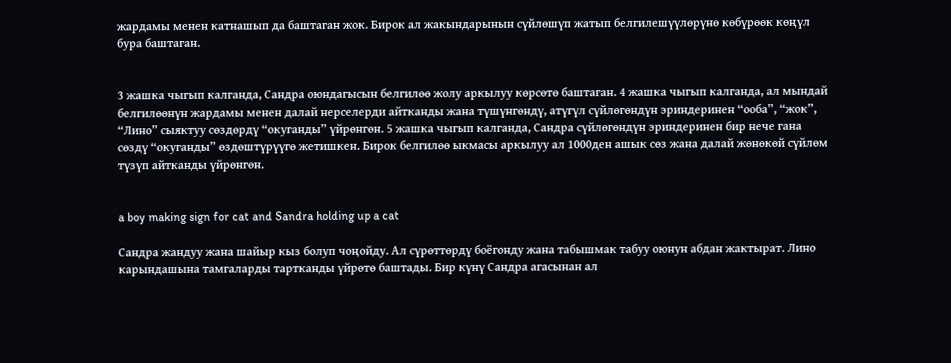жардамы менен катнашып да баштаган жок. Бирок ал жакындарынын сүйлөшүп жатып белгилешүүлөрүнө көбүрөөк көңүл бура баштаган.


3 жашка чыгып калганда, Сандра оюндагысын белгилөө жолу аркылуу көрсөтө баштаган. 4 жашка чыгып калганда, ал мындай белгилөөнүн жардамы менен далай нерселерди айтканды жана түшүнгөндү, атүгүл сүйлөгөндүн эриндеринен “ооба”, “жок”, “Лино” сыяктуу сөздөрдү “окуганды” үйрөнгөн. 5 жашка чыгып калганда, Сандра сүйлөгөндүн эриндеринен бир нече гана сөздү “окуганды” өздөштүрүүгө жетишкен. Бирок белгилөө ыкмасы аркылуу ал 1000ден ашык сөз жана далай жөнөкөй сүйлөм түзүп айтканды үйрөнгөн.


a boy making sign for cat and Sandra holding up a cat

Сандра жандуу жана шайыр кыз болуп чоңойду. Ал сүрөттөрдү боёгонду жана табышмак табуу оюнун абдан жактырат. Лино карындашына тамгаларды тартканды үйрөтө баштады. Бир күнү Сандра агасынан ал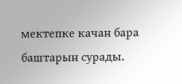мектепке качан бара баштарын сурады.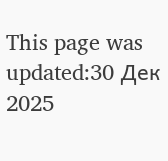This page was updated:30 Дек 2025